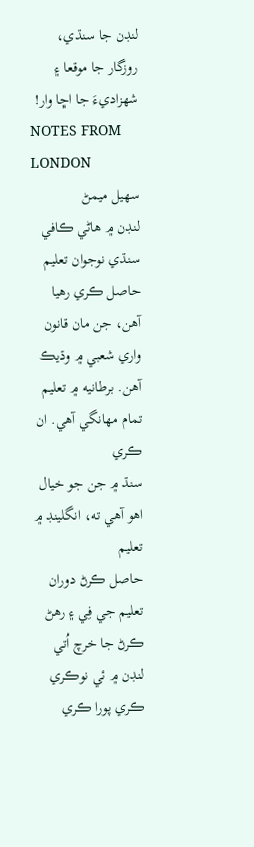لنڊن جا سنڌي، روزگار جا موقعا ۽ شهزاديءَ جا اڇا وار!
NOTES FROM LONDON
سهيل ميمڻ
لنڊن ۾ هاڻي ڪافي سنڌي نوجوان تعليم حاصل ڪري رهيا
آهن، جن مان قانون واري شعبي ۾ وڌيڪ آهن. برطانيه ۾ تعليم تمام مهانگي آهي. ان ڪري
سنڌ ۾ جن جو خيال اهو آهي ته، انگلينڊ ۾ تعليم
حاصل ڪرڻ دوران تعليم جي فِي ۽ رهڻ ڪرڻ جا خرچ اُتي لنڊن ۾ ئي نوڪري ڪري پورا ڪري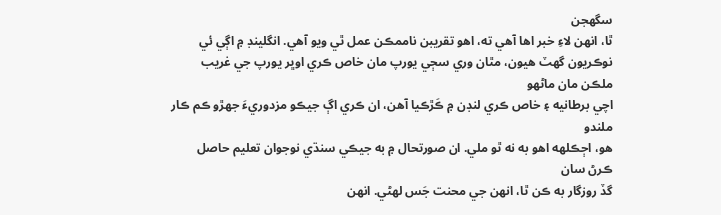سگهجن
ٿا، انهن لاءِ خبر اها آهي ته، اهو تقريبن ناممڪن عمل ٿي ويو آهي. انگلينڊ ۾ اڳي ئي
نوڪريون گهٽ هيون، مٿان وري سڄي يورپ مان خاص ڪري اوڀر يورپ جي غريب ملڪن مان ماڻهو
اچي برطانيه ۽ خاص ڪري لنڊن ۾ ڪَڙڪيا آهن، ان ڪري اڳ جيڪو مزدوريءَ جهڙو ڪم ڪار ملندو
هو، اڄڪلهه اهو به نه ٿو ملي. ان صورتحال ۾ به جيڪي سنڌي نوجوان تعليم حاصل ڪرڻ سان
گڏ روزگار به ڪن ٿا، انهن جي محنت جَس لهڻي. انهن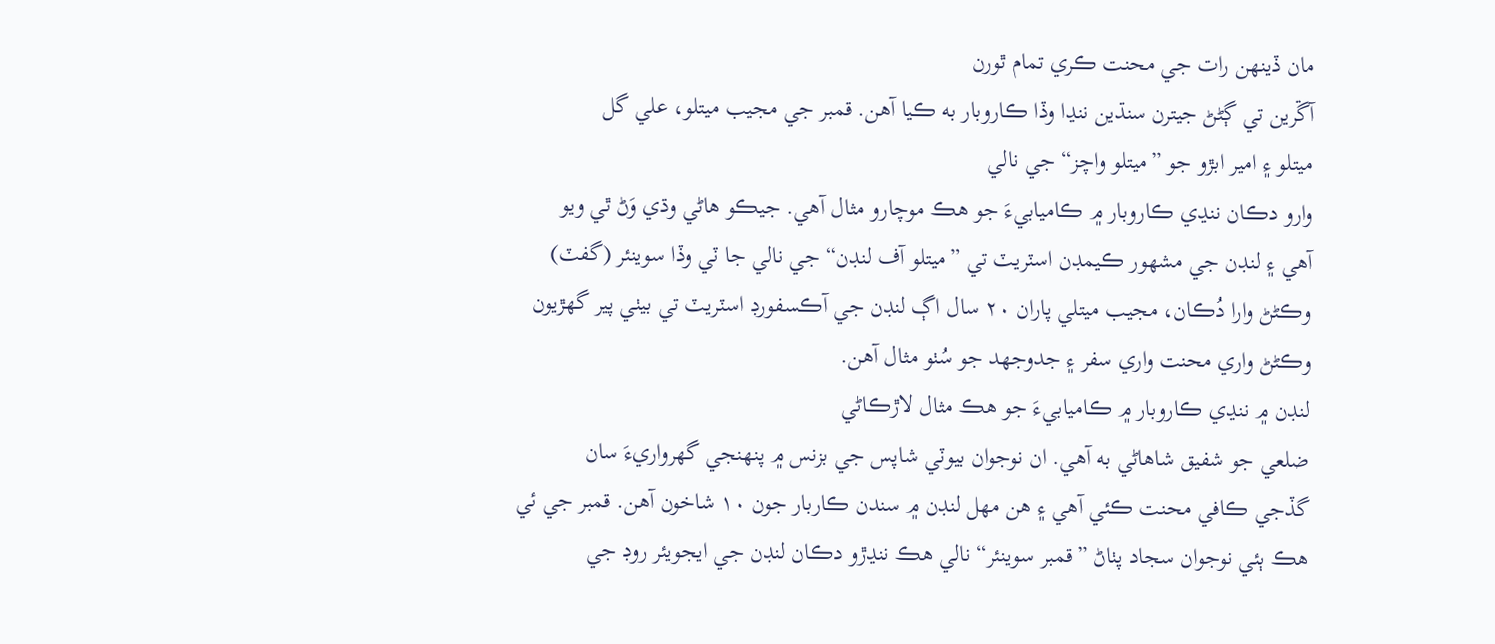مان ڏينهن رات جي محنت ڪري تمام ٿورن
آڱرين تي ڳڻڻ جيترن سنڌين ننڍا وڏا ڪاروبار به ڪيا آهن. قمبر جي مجيب ميتلو، علي گل
ميتلو ۽ امير ابڙو جو ”ميتلو واچز“ جي نالي
وارو دڪان ننڍي ڪاروبار ۾ ڪاميابيءَ جو هڪ موچارو مثال آهي. جيڪو هاڻي وڌي وَڻ ٿي ويو
آهي ۽ لنڊن جي مشهور ڪيمڊن اسٽريٽ تي ”ميتلو آف لنڊن“ جي نالي جا ٽي وڏا سوينئر (گفٽ)
وڪڻڻ وارا دُڪان، مجيب ميتلي پاران ۲۰ سال اڳ لنڊن جي آڪسفورڊ اسٽريٽ تي بيٺي پير گهڙيون
وڪڻڻ واري محنت واري سفر ۽ جدوجهد جو سُٺو مثال آهن.
لنڊن ۾ ننڍي ڪاروبار ۾ ڪاميابيءَ جو هڪ مثال لاڙڪاڻي
ضلعي جو شفيق شاهاڻي به آهي. ان نوجوان بيوٽي شاپس جي بزنس ۾ پنهنجي گهرواريءَ سان
گڏجي ڪافي محنت ڪئي آهي ۽ هن مهل لنڊن ۾ سندن ڪاربار جون ۱۰ شاخون آهن. قمبر جي ئي
هڪ ٻئي نوجوان سجاد پٺاڻ ”قمبر سوينئر“ نالي هڪ ننڍڙو دڪان لنڊن جي ايجويئر روڊ جي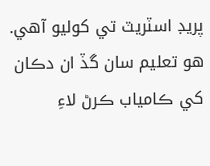پريڊ اسٽريٽ تي کوليو آهي. هو تعليم سان گڏ ان دڪان کي ڪامياب ڪرڻ لاءِ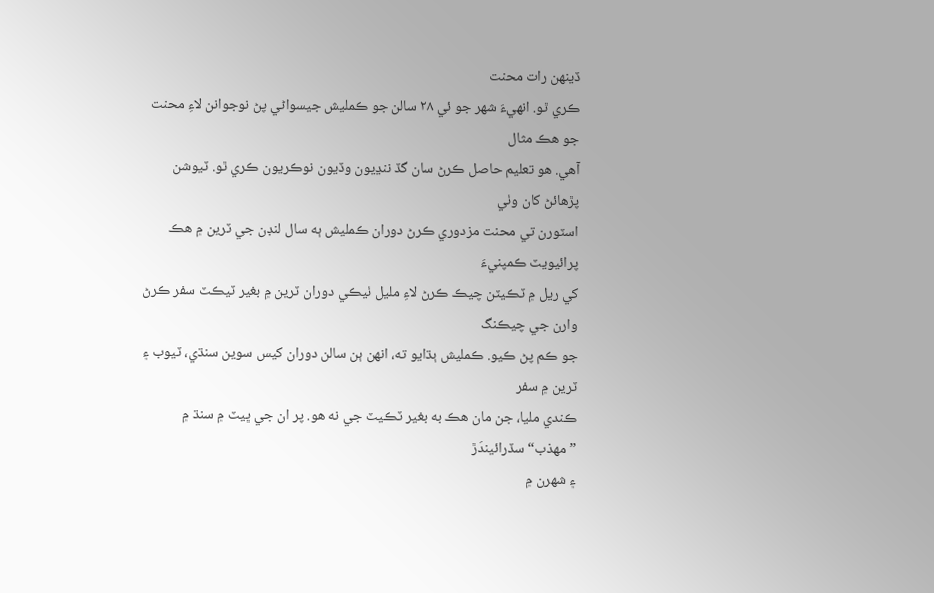ڏينهن رات محنت
ڪري ٿو. انهيءَ شهر جو ئي ۲۸ سالن جو ڪمليش جيسواڻي پڻ نوجوانن لاءِ محنت جو هڪ مثال
آهي. هو تعليم حاصل ڪرڻ سان گڏ ننڍيون وڏيون نوڪريون ڪري ٿو. ٽيوشن پڙهائڻ کان وٺي
اسٽورن تي محنت مزدوري ڪرڻ دوران ڪمليش ٻه سال لنڊن جي ٽرين ۾ هڪ پرائيويٽ ڪمپنيءَ
کي ريل ۾ ٽڪيٽن چيڪ ڪرڻ لاءِ مليل ٺيڪي دوران ٽرين ۾ بغير ٽيڪٽ سفر ڪرڻ وارن جي چيڪنگ
جو ڪم پڻ ڪيو. ڪمليش ٻڌايو ته، انهن ٻن سالن دوران کيس سوين سنڌي، ٽيوب ۽ ٽرين ۾ سفر
ڪندي مليا، جن مان هڪ به بغير ٽڪيٽ جي نه هو. پر ان جي ڀيٽ ۾ سنڌ ۾ ”مهذب“ سڏرائيندَڙ
۽ شهرن ۾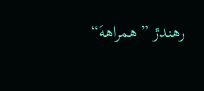رهندڙ ”همراههَ“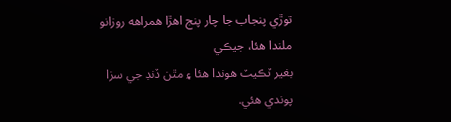توڙي پنجاب جا چار پنج اهڙا همراهه روزانو ملندا هئا، جيڪي
بغير ٽڪيٽ هوندا هئا ۽ مٿن ڏنڊ جي سزا پوندي هئي.